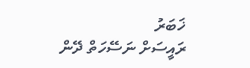ޚަބަރު
ރައީސަށް ނަސޭހަތް ދޭން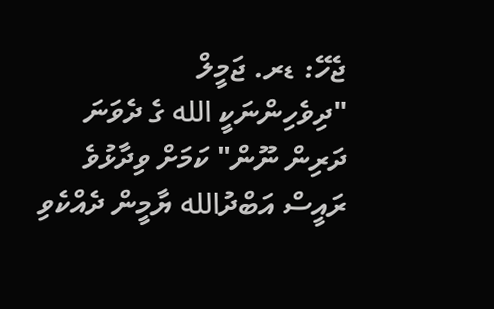ޖެހޭ: ޑރ. ޖަމީލް
"ދިވެހިންނަކީ الله ގެ ދެވަނަ ދަރިން ނޫން" ކަމަށް ވިދާޅުވެ ރައީސް އަބްދުالله ޔާމީން ދެއްކެވި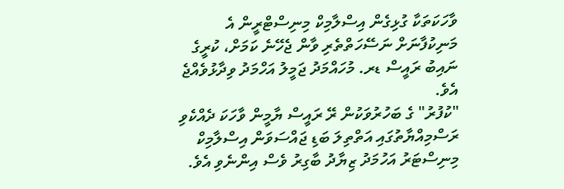ވާހަކަތަކާ ގުޅިގެން އިސްލާމިކް މިނިސްޓްރީން އެ މަނިކުފާނަށް ނަސޭހަތްތެރި ވާން ޖެހޭނެ ކަމަށް، ކުރީގެ ނައިބު ރައީސް ޑރ. މުހައްމަދު ޖަމީލު އަހްމަދު ވިދާޅުވެއްޖެ އެވެ.
"ކުފުރު" ގެ ބަހުރުވަކުން ރޭ ރައީސް ޔާމީން ވާހަކަ ދެއްކެވި ރަސްމިއްޔާތުގައި އަތްތިލަ ބަޑި ޖައްސަވަން އިސްލާމިކް މިނިސްޓަރު އަހުމަދު ޒިޔާދު ބާގިރު ވެސް އިންނެވި އެވެ.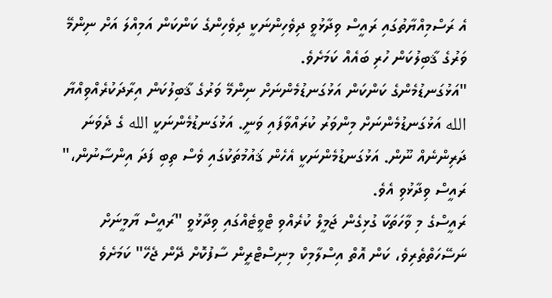އެ ރަސްމިއްޔާތުގައި ރައީސް ވިދާޅުވީ ދިވެހިންނަކީ ދިވެހިންގެ ކަންކަން އަމިއްލަ އަށް ނިންމޭ ވަރުގެ ޤާބިލުކަން ހުރި ބައެއް ކަމަށެވެ.
"އަޅުގަނޑުމެންގެ ކަންކަން އަޅުގަނޑުމެންނަށް ނިންމޭ ވަރުގެ ޤާބިލުކަން އިރާދަކުރެއްވިއްޔާ الله އަޅުގަނޑުމެންނަށް މިންވަރު ކުރައްވާފައި ވަނީ. އަޅުގަނޑުމެންނަކީ الله ގެ ދެވަނަ ދަރިންނެއް ނޫން. އަޅުގަނޑުމެންނަކީ އެހެން ޤައުމުތަކުގައި ވެސް ތިބި ފަދަ އިންސާނުން،" ރައީސް ވިދާޅުވި އެވެ.
ރައީސްގެ މި ވާހަތަކާ ގުޅިގެން ޖަމީލް ކުރެއްވި ޓްވީޓެއްގައި ވިދާޅުވީ "ރައީސް ޔާމީނަށް ނަސޭހަތްތެރިވެ، ކަން އޮތް އިސްލާމިކް މިނިސްޓްރީން ސާފުކޮށް ދޭން ޖެހޭ" ކަމަށެވެ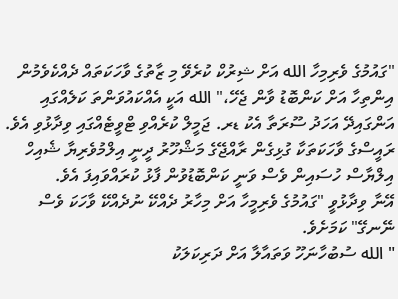"ގައުމުގެ ވެރިމިހާ الله އަށް ޝިރުކް ކުރެވޭ މި ޒާތުގެ ވާހަކަތައް ދެއްކެވެމުން އިންތިހާ އަށް ކަންބޮޑު ވާން ޖެހޭ،" الله އަކީ އެއްކައުވަންތަ ކަލެއްގައި އަންގައިދޭ އަހަދު ސޫރަތާ އެކު ޑރ. ޖަމީލް ކުރެއްވި ޓްވީޓެއްގައި ވިދާޅުވި އެވެ.
ރައީސްގެ ވާހަކަތަކާ ގުޅިގެން ރާއްޖޭގެ މަޝްހޫރު ދީނީ އިލްމުވެރިޔާ ޝެއިހް އިލްޔާސް ހުސައިން ވެސް ވަނީ ކަންބޮޑުވުން ފާޅު ކުރައްވައިފަ އެވެ.
އޭނާ ވިދާޅުވީ "ގައުމުގެ ވެރިމީހާ އަށް މިހާރު ދެއްކޭ ނުދެއްކޭ ވާހަކަ ވެސް ނޭނގޭ" ކަމަށެވެ.
"الله ސުބުހާނަހޫ ވަތައާލާ އަށް ދަރިކަލަކު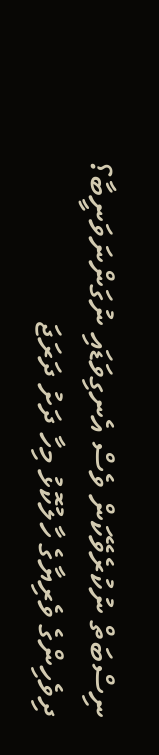ނިސްބަތް ނުކުރެވޭކަން ވެސް އެނގިވަޑައި ނުގަންނަވަނީބާ؟ ދިވެހިންގެ ވެރިޔާގެ ހާލުކޮޅު މިހާ ދަށު ދަރަޖަ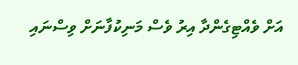އަށް ވެއްޓިގެންދާ އިރު ވެސް މަނިކުފާނަށް ވިސްނައި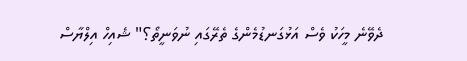ދެވޭނެ މީހަކު ވެސް އަޅުގަނޑުމެންގެ ތެރޭގައި ނުވަނީތޯ؟" ޝެއިހް އިލްޔާސް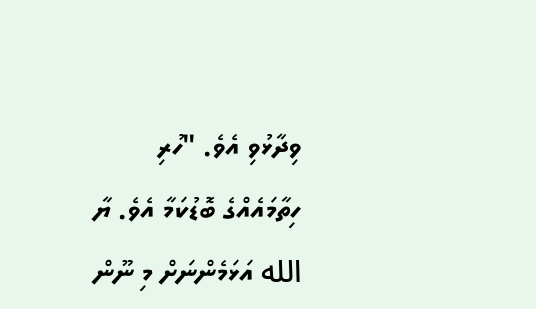ވިދާޅުވި އެވެ. "ހުރި ހިތާމައެއްގެ ބޮޑުކަމާ އެވެ. ޔާ الله އަޅަމެންނަށް މި ނޫން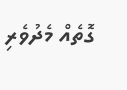ގޮތެއް މެދުވެރި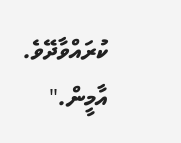ކުރައްވާދޭވެ. އާމީން."